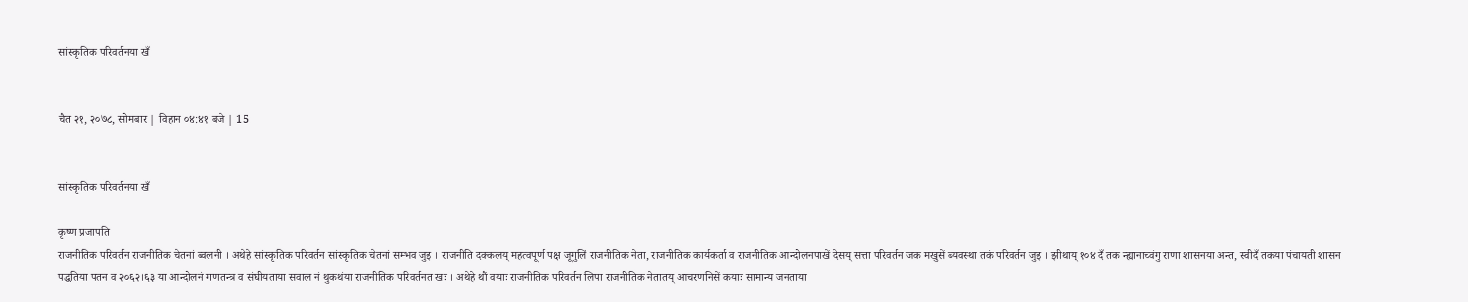सांस्कृतिक परिवर्तनया खँ


चैत २१, २०७८, सोमबार | विहान ०४:४१ बजे | 15


सांस्कृतिक परिवर्तनया खँ

कृष्ण प्रजापति
राजनीतिक परिवर्तन राजनीतिक चेतनां ब्वलनी । अथेहे सांस्कृतिक परिवर्तन सांस्कृतिक चेतनां सम्भव जुइ । राजनीति दक्कलय् महत्वपूर्ण पक्ष जूगुलिं राजनीतिक नेता, राजनीतिक कार्यकर्ता व राजनीतिक आन्दोलनपाखें देसय् सत्ता परिवर्तन जक मखुसें ब्यवस्था तकं परिवर्तन जुइ । झीथाय् १०४ दँ तक न्ह्यानाच्वंगु राणा शासनया अन्त, स्वीदँ तकया पंचायती शासन पद्धतिया पतन व २०६२।६३ या आन्दोलनं गणतन्त्र व संघीयताया सवाल नं थुकथंया राजनीतिक परिवर्तनत खः । अथेहे थौं वयाः राजनीतिक परिवर्तन लिपा राजनीतिक नेतातय् आचरणनिसें कयाः सामान्य जनताया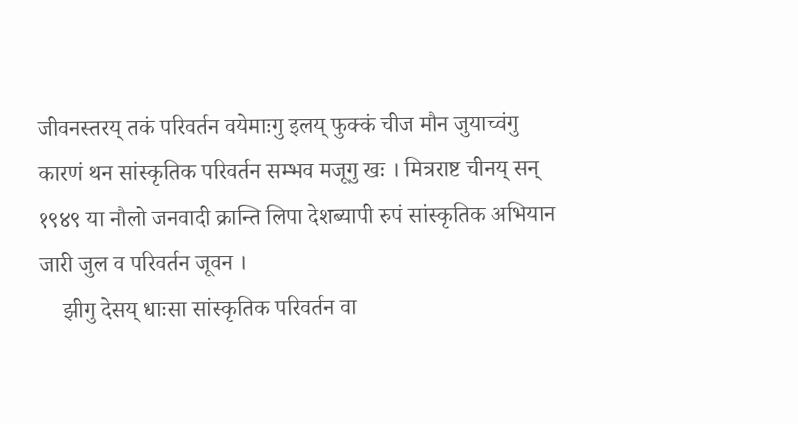जीवनस्तरय् तकं परिवर्तन वयेमाःगु इलय् फुक्कं चीज मौन जुयाच्वंगु कारणं थन सांस्कृतिक परिवर्तन सम्भव मजूगु खः । मित्रराष्ट चीनय् सन् १९४९ या नौलो जनवादी क्रान्ति लिपा देशब्यापी रुपं सांस्कृतिक अभियान जारी जुल व परिवर्तन जूवन ।
    झीगु देसय् धाःसा सांस्कृतिक परिवर्तन वा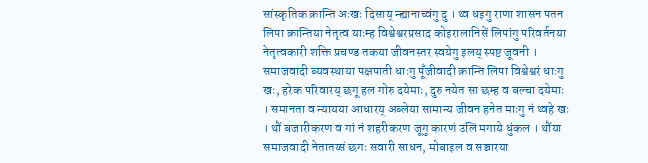सांस्कृतिक क्रान्ति अःखः दिसाय् न्ह्यानाच्वंगु दु । थ्व धइगु राणा शासन पतन लिपा क्रान्तिया नेतृत्व याःम्ह विश्वेश्वरप्रसाद कोइरालानिसें लिपांगु परिवर्तनया नेतृत्वकारी शक्ति प्रचण्ड तकया जीवनस्तर स्वयेगु इलय् स्पष्ट जूवनी । समाजवादी ब्यवस्थाया पक्षपाती धाःगु पूँजीवादी क्रान्ति लिपा विश्वेश्वरं धाःगु खः, हरेक परिवारय् छगू हल गोरु दयेमाः, दुरु नयेत सा छम्ह व बल्चा दयेमाः । समानता व न्यायया आधारय् अब्लेया सामान्य जीवन हनेत माःगु नं थ्वहे खः । थौं बजारीकरण व गां नं शहरीकरण जूगु कारणं उलिं मगाये धुंकल । थौंया समाजवादी नेतातय्सं छगः सवारी साधन, मोबाइल व सञ्चारया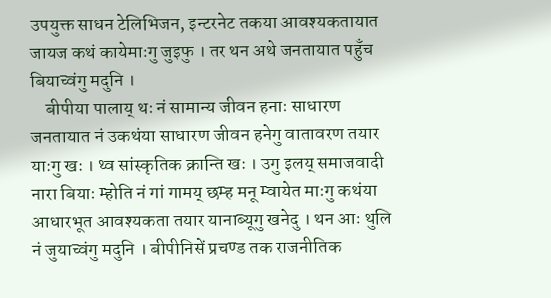उपयुक्त साधन टेलिभिजन, इन्टरनेट तकया आवश्यकतायात जायज कथं कायेमाःगु जुइफु । तर थन अथे जनतायात पहुँच बियाच्वंगु मदुनि ।
    बीपीया पालाय् थः नं सामान्य जीवन हनाः साधारण जनतायात नं उकथंया साधारण जीवन हनेगु वातावरण तयार याःगु खः । थ्व सांस्कृतिक क्रान्ति खः । उगु इलय् समाजवादी नारा बियाः म्होति नं गां गामय् छम्ह मनू म्वायेत माःगु कथंया आधारभूत आवश्यकता तयार यानाब्यूगु खनेदु । थन आः थुलि नं जुयाच्वंगु मदुनि । बीपीनिसें प्रचण्ड तक राजनीतिक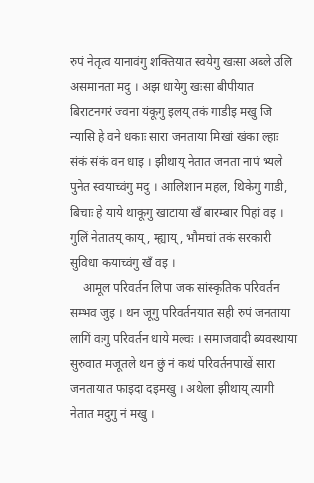रुपं नेतृत्व यानावंगु शक्तियात स्वयेगु खःसा अब्ले उलि असमानता मदु । अझ धायेगु खःसा बीपीयात बिराटनगरं ज्वना यंकूगु इलय् तकं गाडीइ मखु जि न्यासि हे वने धकाः सारा जनताया मिखां खंका ल्हाः संकं संकं वन धाइ । झीथाय् नेतात जनता नापं भ्यले पुनेत स्वयाच्वंगु मदु । आलिशान महल, थिकेगु गाडी, बिचाः हे याये थाकूगु खाटाया खँ बारम्बार पिहां वइ । गुलिं नेतातय् काय्, म्ह्याय्, भौमचां तकं सरकारी सुविधा कयाच्वंगु खँ वइ ।
    आमूल परिवर्तन लिपा जक सांस्कृतिक परिवर्तन सम्भव जुइ । थन जूगु परिवर्तनयात सही रुपं जनताया लागिं वःगु परिवर्तन धाये मल्वः । समाजवादी ब्यवस्थाया सुरुवात मजूतले थन छुं नं कथं परिवर्तनपाखें सारा जनतायात फाइदा दइमखु । अथेला झीथाय् त्यागी नेतात मदुगु नं मखु ।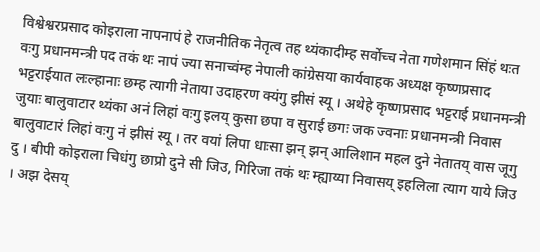विश्वेश्वरप्रसाद कोइराला नापनापं हे राजनीतिक नेतृत्व तह थ्यंकादीम्ह सर्वोच्च नेता गणेशमान सिंहं थःत वःगु प्रधानमन्त्री पद तकं थः नापं ज्या सनाच्वंम्ह नेपाली कांग्रेसया कार्यवाहक अध्यक्ष कृष्णप्रसाद भट्टराईयात लःल्हानाः छम्ह त्यागी नेताया उदाहरण क्यंगु झीसं स्यू । अथेहे कृष्णप्रसाद भट्टराई प्रधानमन्त्री जुयाः बालुवाटार थ्यंका अनं लिहां वःगु इलय् कुसा छपा व सुराई छगः जक ज्वनाः प्रधानमन्त्री निवास बालुवाटारं लिहां वःगु नं झीसं स्यू । तर वयां लिपा धाःसा झन् झन् आलिशान महल दुने नेतातय् वास जूगु दु । बीपी कोइराला चिधंगु छाप्रो दुने सी जिउ, गिरिजा तकं थः म्ह्याय्या निवासय् इहलिला त्याग याये जिउ । अझ देसय्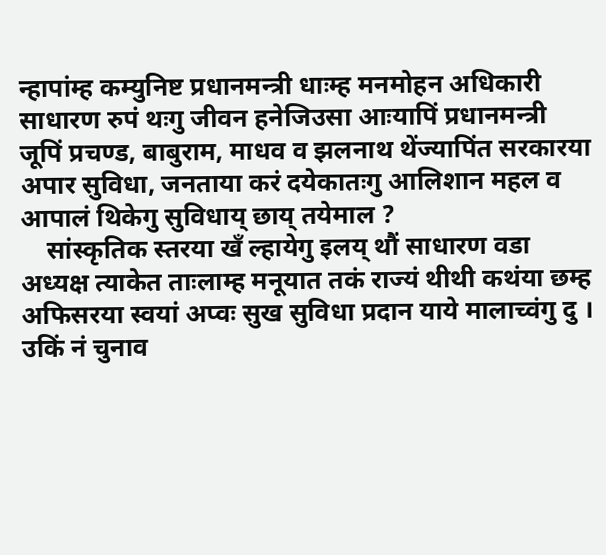न्हापांम्ह कम्युनिष्ट प्रधानमन्त्री धाःम्ह मनमोहन अधिकारी साधारण रुपं थःगु जीवन हनेजिउसा आःयापिं प्रधानमन्त्री जूपिं प्रचण्ड, बाबुराम, माधव व झलनाथ थेंज्यापिंत सरकारया अपार सुविधा, जनताया करं दयेकातःगु आलिशान महल व आपालं थिकेगु सुविधाय् छाय् तयेमाल ?
    सांस्कृतिक स्तरया खँ ल्हायेगु इलय् थौं साधारण वडा अध्यक्ष त्याकेत ताःलाम्ह मनूयात तकं राज्यं थीथी कथंया छम्ह अफिसरया स्वयां अप्वः सुख सुविधा प्रदान याये मालाच्वंगु दु । उकिं नं चुनाव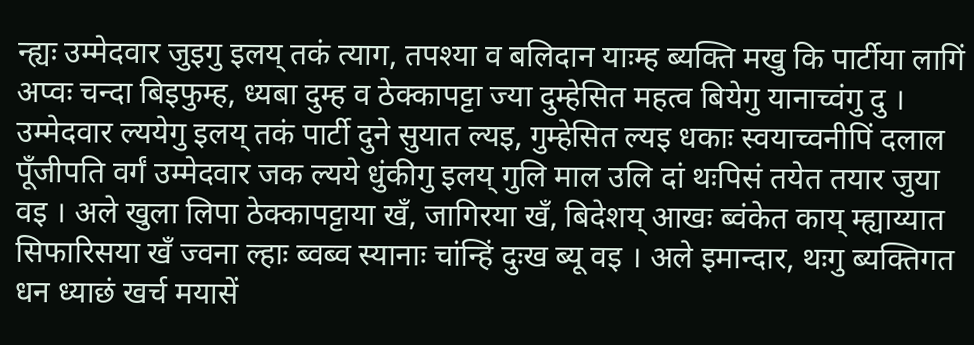न्ह्यः उम्मेदवार जुइगु इलय् तकं त्याग, तपश्या व बलिदान याःम्ह ब्यक्ति मखु कि पार्टीया लागिं अप्वः चन्दा बिइफुम्ह, ध्यबा दुम्ह व ठेक्कापट्टा ज्या दुम्हेसित महत्व बियेगु यानाच्वंगु दु । उम्मेदवार ल्ययेगु इलय् तकं पार्टी दुने सुयात ल्यइ, गुम्हेसित ल्यइ धकाः स्वयाच्वनीपिं दलाल पूँजीपति वर्गं उम्मेदवार जक ल्यये धुंकीगु इलय् गुलि माल उलि दां थःपिसं तयेत तयार जुया वइ । अले खुला लिपा ठेक्कापट्टाया खँ, जागिरया खँ, बिदेशय् आखः ब्वंकेत काय् म्ह्याय्यात सिफारिसया खँ ज्वना ल्हाः ब्वब्व स्यानाः चांन्हिं दुःख ब्यू वइ । अले इमान्दार, थःगु ब्यक्तिगत धन ध्याछं खर्च मयासें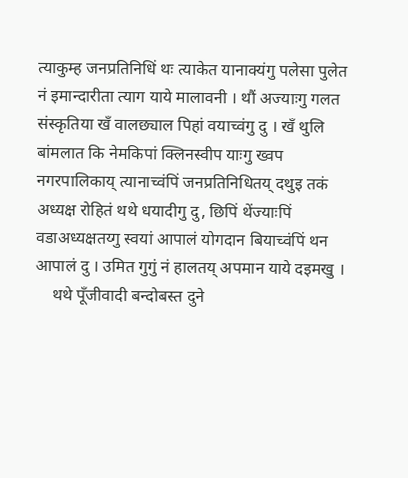त्याकुम्ह जनप्रतिनिधिं थः त्याकेत यानाक्यंगु पलेसा पुलेत नं इमान्दारीता त्याग याये मालावनी । थौं अज्याःगु गलत संस्कृतिया खँ वालछ्याल पिहां वयाच्वंगु दु । खँ थुलि बांमलात कि नेमकिपां क्लिनस्वीप याःगु ख्वप नगरपालिकाय् त्यानाच्वंपिं जनप्रतिनिधितय् दथुइ तकं अध्यक्ष रोहितं थथे धयादीगु दु, छिपिं थेंज्याःपिं वडाअध्यक्षतय्गु स्वयां आपालं योगदान बियाच्वंपिं थन आपालं दु । उमित गुगुं नं हालतय् अपमान याये दइमखु ।
    थथे पूँजीवादी बन्दोबस्त दुने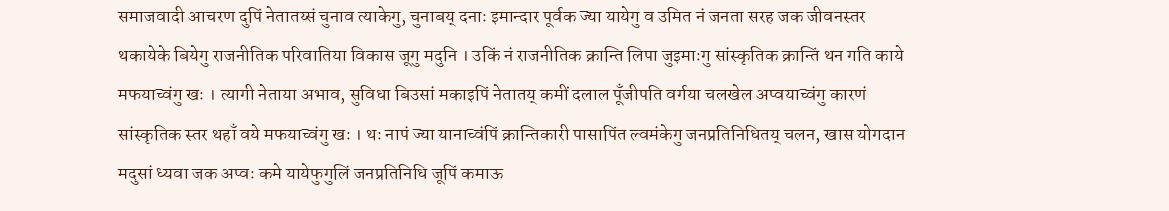समाजवादी आचरण दुपिं नेतातय्सं चुनाव त्याकेगु, चुनाबय् दनाः इमान्दार पूर्वक ज्या यायेगु व उमित नं जनता सरह जक जीवनस्तर थकायेके बियेगु राजनीतिक परिवातिया विकास जूगु मदुनि । उकिं नं राजनीतिक क्रान्ति लिपा जुइमाःगु सांस्कृतिक क्रान्तिं थन गति काये मफयाच्वंगु खः । त्यागी नेताया अभाव, सुविधा बिउसां मकाइपिं नेतातय् कमीं दलाल पूँजीपति वर्गया चलखेल अप्वयाच्वंगु कारणं सांस्कृतिक स्तर थहाँ वये मफयाच्वंगु खः । थः नापं ज्या यानाच्वंपिं क्रान्तिकारी पासापिंत ल्वमंकेगु जनप्रतिनिधितय् चलन, खास योगदान मदुसां ध्यवा जक अप्वः कमे यायेफुगुलिं जनप्रतिनिधि जूपिं कमाऊ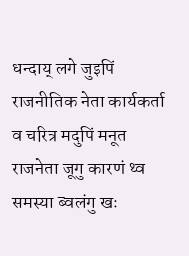धन्दाय् लगे जुइपिं राजनीतिक नेता कार्यकर्ता व चरित्र मदुपिं मनूत राजनेता जूगु कारणं थ्व समस्या ब्वलंगु खः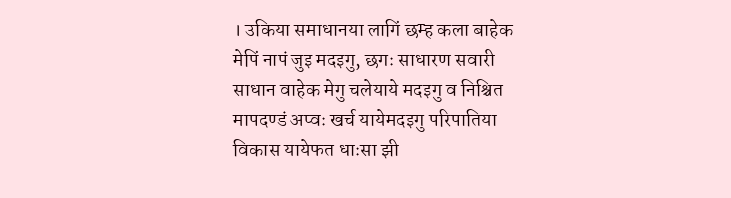। उकिया समाधानया लागिं छम्ह कला बाहेक मेपिं नापं जुइ मदइगु, छगः साधारण सवारी साधान वाहेक मेगु चलेयाये मदइगु व निश्चित मापदण्डं अप्वः खर्च यायेमदइगु परिपातिया विकास यायेफत धाःसा झी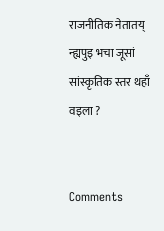राजनीतिक नेतातय् न्ह्यपुइ भचा जूसां सांस्कृतिक स्तर थहाँ वइला ?


Comments